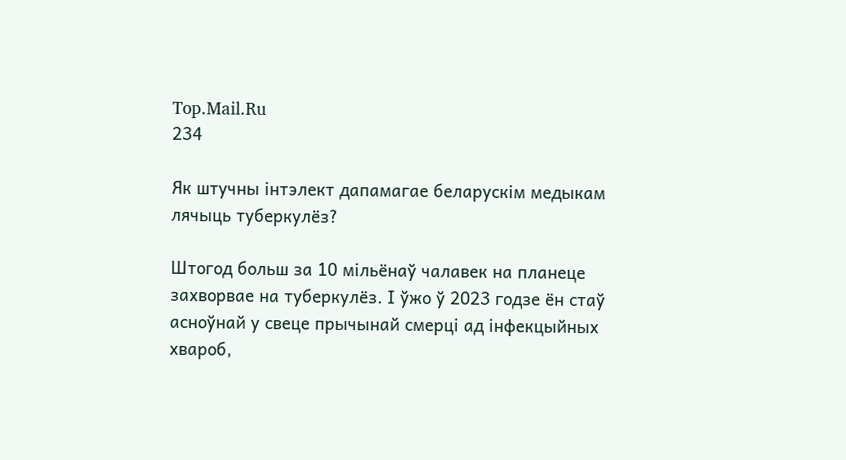Top.Mail.Ru
234

Як штучны інтэлект дапамагае беларускім медыкам лячыць туберкулёз?

Штогод больш за 10 мільёнаў чалавек на планеце захворвае на туберкулёз. І ўжо ў 2023 годзе ён стаў асноўнай у свеце прычынай смерці ад інфекцыйных хвароб,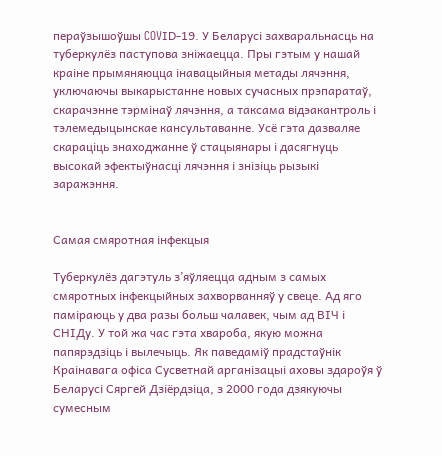пераўзышоўшы COVІD-19. У Беларусі захваральнасць на туберкулёз паступова зніжаецца. Пры гэтым у нашай краіне прымяняюцца інавацыйныя метады лячэння, уключаючы выкарыстанне новых сучасных прэпаратаў, скарачэнне тэрмінаў лячэння, а таксама відэакантроль і тэлемедыцынскае кансультаванне. Усё гэта дазваляе скараціць знаходжанне ў стацыянары і дасягнуць высокай эфектыўнасці лячэння і знізіць рызыкі заражэння.


Самая смяротная інфекцыя

Туберкулёз дагэтуль з’яўляецца адным з самых смяротных інфекцыйных захворванняў у свеце. Ад яго паміраюць у два разы больш чалавек, чым ад ВІЧ і СНІДу. У той жа час гэта хвароба, якую можна папярэдзіць і вылечыць. Як паведаміў прадстаўнік Краінавага офіса Сусветнай арганізацыі аховы здароўя ў Беларусі Сяргей Дзіёрдзіца, з 2000 года дзякуючы сумесным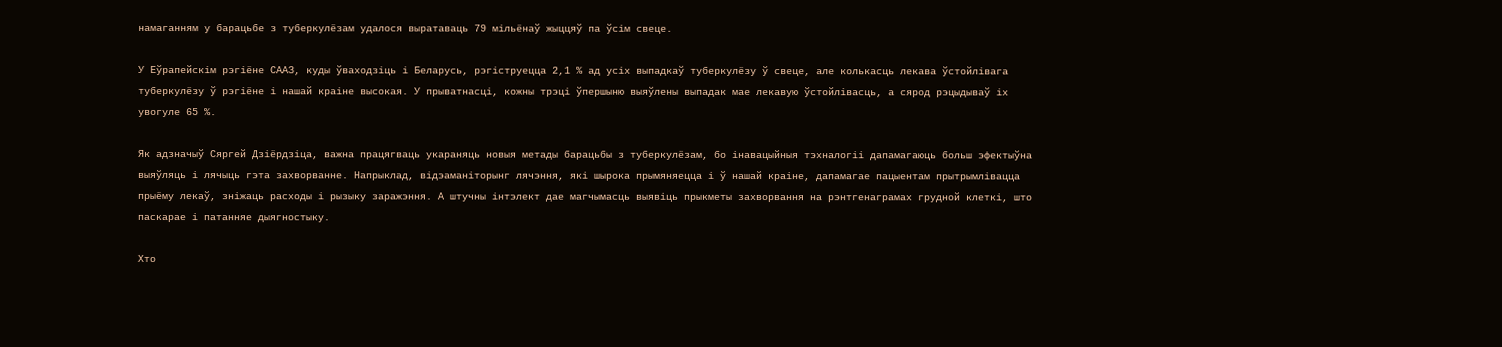намаганням у барацьбе з туберкулёзам удалося выратаваць 79 мільёнаў жыццяў па ўсім свеце.

У Еўрапейскім рэгіёне СААЗ, куды ўваходзіць і Беларусь, рэгіструецца 2,1 % ад усіх выпадкаў туберкулёзу ў свеце, але колькасць лекава ўстойлівага туберкулёзу ў рэгіёне і нашай краіне высокая. У прыватнасці, кожны трэці ўпершыню выяўлены выпадак мае лекавую ўстойлівасць, а сярод рэцыдываў іх увогуле 65 %.

Як адзначыў Сяргей Дзіёрдзіца, важна працягваць укараняць новыя метады барацьбы з туберкулёзам, бо інавацыйныя тэхналогіі дапамагаюць больш эфектыўна выяўляць і лячыць гэта захворванне. Напрыклад, відэаманіторынг лячэння, які шырока прымяняецца і ў нашай краіне, дапамагае пацыентам прытрымлівацца прыёму лекаў, зніжаць расходы і рызыку заражэння. А штучны інтэлект дае магчымасць выявіць прыкметы захворвання на рэнтгенаграмах грудной клеткі, што паскарае і патанняе дыягностыку.

Хто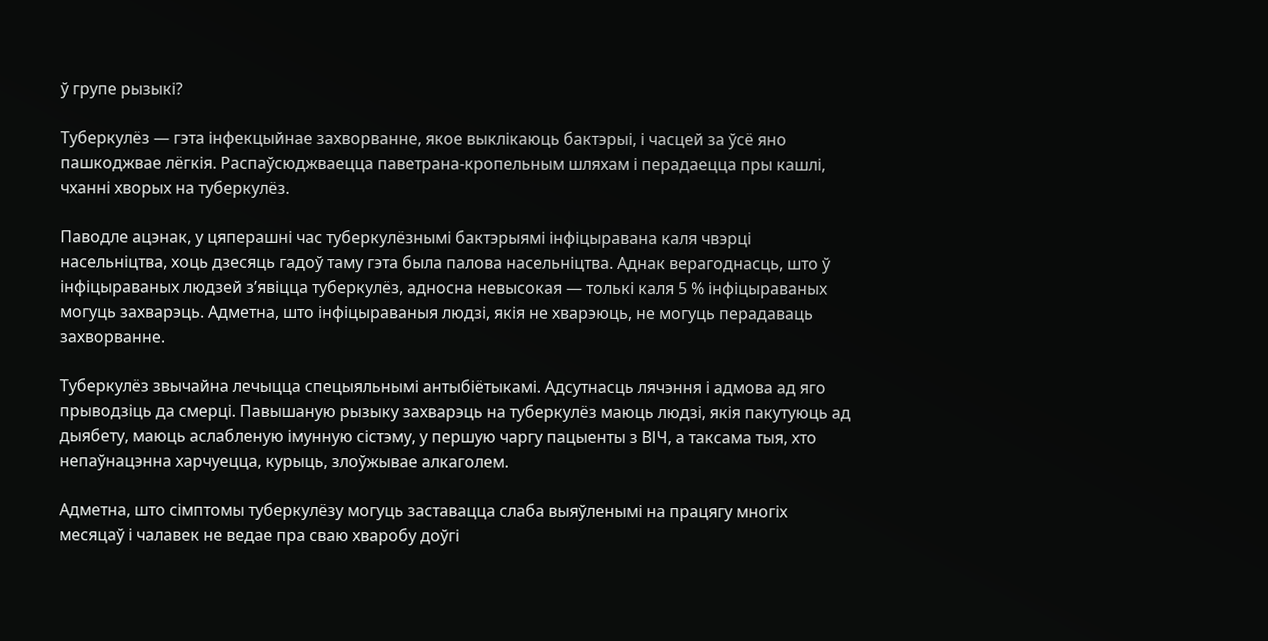ў групе рызыкі?

Туберкулёз — гэта інфекцыйнае захворванне, якое выклікаюць бактэрыі, і часцей за ўсё яно пашкоджвае лёгкія. Распаўсюджваецца паветрана-кропельным шляхам і перадаецца пры кашлі, чханні хворых на туберкулёз.

Паводле ацэнак, у цяперашні час туберкулёзнымі бактэрыямі інфіцыравана каля чвэрці насельніцтва, хоць дзесяць гадоў таму гэта была палова насельніцтва. Аднак верагоднасць, што ў інфіцыраваных людзей з’явіцца туберкулёз, адносна невысокая — толькі каля 5 % інфіцыраваных могуць захварэць. Адметна, што інфіцыраваныя людзі, якія не хварэюць, не могуць перадаваць захворванне.

Туберкулёз звычайна лечыцца спецыяльнымі антыбіётыкамі. Адсутнасць лячэння і адмова ад яго прыводзіць да смерці. Павышаную рызыку захварэць на туберкулёз маюць людзі, якія пакутуюць ад дыябету, маюць аслабленую імунную сістэму, у першую чаргу пацыенты з ВІЧ, а таксама тыя, хто непаўнацэнна харчуецца, курыць, злоўжывае алкаголем.

Адметна, што сімптомы туберкулёзу могуць заставацца слаба выяўленымі на працягу многіх месяцаў і чалавек не ведае пра сваю хваробу доўгі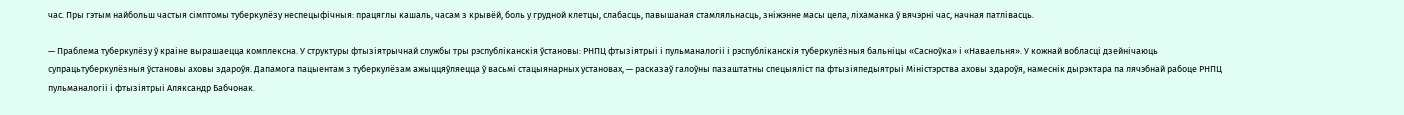час. Пры гэтым найбольш частыя сімптомы туберкулёзу неспецыфічныя: працяглы кашаль, часам з крывёй, боль у грудной клетцы, слабасць, павышаная стамляльнасць, зніжэнне масы цела, ліхаманка ў вячэрні час, начная патлівасць.

— Праблема туберкулёзу ў краіне вырашаецца комплексна. У структуры фтызіятрычнай службы тры рэспубліканскія ўстановы: РНПЦ фтызіятрыі і пульманалогіі і рэспубліканскія туберкулёзныя бальніцы «Сасноўка» і «Наваельня». У кожнай вобласці дзейнічаюць супрацьтуберкулёзныя ўстановы аховы здароўя. Дапамога пацыентам з туберкулёзам ажыццяўляецца ў васьмі стацыянарных установах, — расказаў галоўны пазаштатны спецыяліст па фтызіяпедыятрыі Міністэрства аховы здароўя, намеснік дырэктара па лячэбнай рабоце РНПЦ пульманалогіі і фтызіятрыі Аляксандр Бабчонак.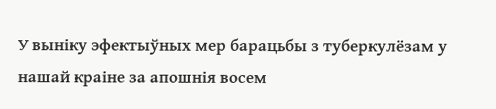У выніку эфектыўных мер барацьбы з туберкулёзам у нашай краіне за апошнія восем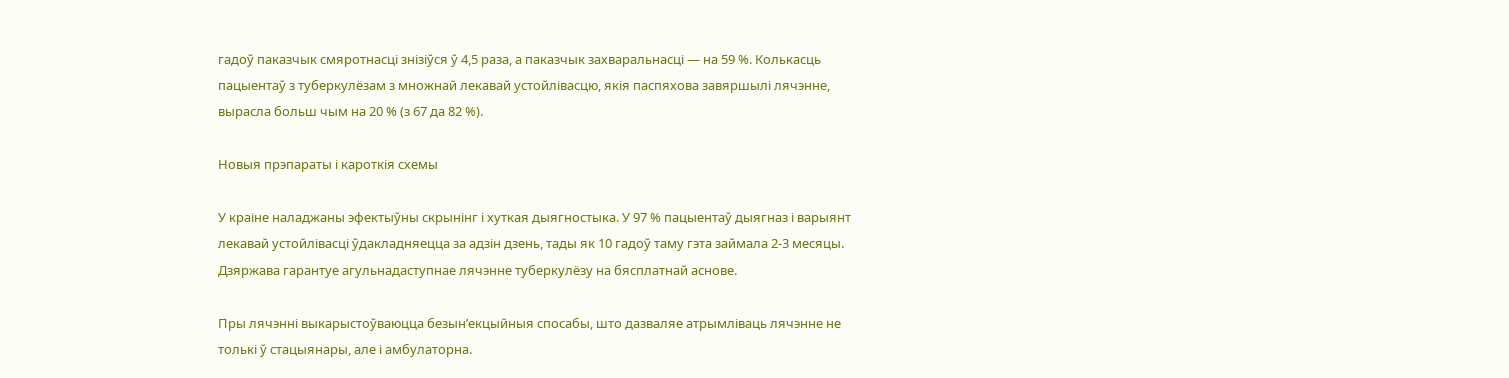гадоў паказчык смяротнасці знізіўся ў 4,5 раза, а паказчык захваральнасці — на 59 %. Колькасць пацыентаў з туберкулёзам з множнай лекавай устойлівасцю, якія паспяхова завяршылі лячэнне, вырасла больш чым на 20 % (з 67 да 82 %).

Новыя прэпараты і кароткія схемы

У краіне наладжаны эфектыўны скрынінг і хуткая дыягностыка. У 97 % пацыентаў дыягназ і варыянт лекавай устойлівасці ўдакладняецца за адзін дзень, тады як 10 гадоў таму гэта займала 2-3 месяцы. Дзяржава гарантуе агульнадаступнае лячэнне туберкулёзу на бясплатнай аснове.

Пры лячэнні выкарыстоўваюцца безын’екцыйныя спосабы, што дазваляе атрымліваць лячэнне не толькі ў стацыянары, але і амбулаторна.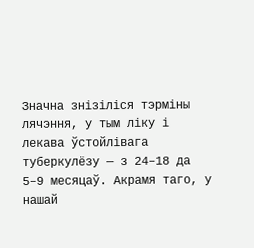Значна знізіліся тэрміны лячэння, у тым ліку і лекава ўстойлівага туберкулёзу — з 24–18 да 5–9 месяцаў. Акрамя таго, у нашай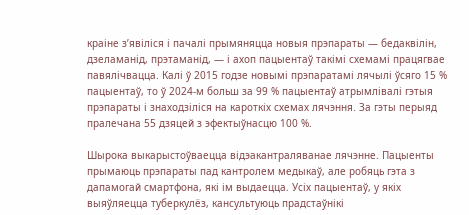краіне з’явіліся і пачалі прымяняцца новыя прэпараты — бедаквілін, дзеламанід, прэтаманід, — і ахоп пацыентаў такімі схемамі працягвае павялічвацца. Калі ў 2015 годзе новымі прэпаратамі лячылі ўсяго 15 % пацыентаў, то ў 2024-м больш за 99 % пацыентаў атрымлівалі гэтыя прэпараты і знаходзіліся на кароткіх схемах лячэння. За гэты перыяд пралечана 55 дзяцей з эфектыўнасцю 100 %.

Шырока выкарыстоўваецца відэакантраляванае лячэнне. Пацыенты прымаюць прэпараты пад кантролем медыкаў, але робяць гэта з дапамогай смартфона, які ім выдаецца. Усіх пацыентаў, у якіх выяўляецца туберкулёз, кансультуюць прадстаўнікі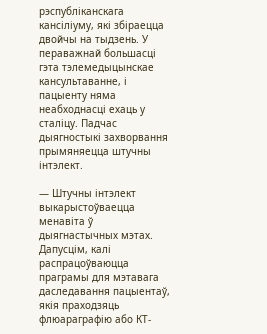рэспубліканскага кансіліуму, які збіраецца двойчы на тыдзень. У пераважнай большасці гэта тэлемедыцынскае кансультаванне, і пацыенту няма неабходнасці ехаць у сталіцу. Падчас дыягностыкі захворвання прымяняецца штучны інтэлект.

— Штучны інтэлект выкарыстоўваецца менавіта ў дыягнастычных мэтах. Дапусцім, калі распрацоўваюцца праграмы для мэтавага даследавання пацыентаў, якія праходзяць флюараграфію або КТ-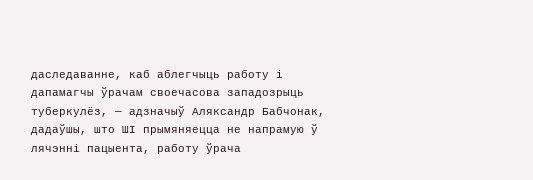даследаванне, каб аблегчыць работу і дапамагчы ўрачам своечасова западозрыць туберкулёз, — адзначыў Аляксандр Бабчонак, дадаўшы, што ШІ прымяняецца не напрамую ў лячэнні пацыента, работу ўрача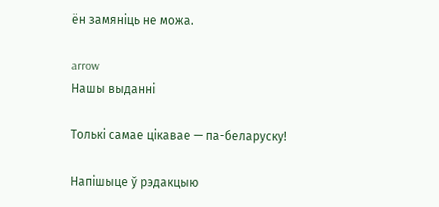ён замяніць не можа.

arrow
Нашы выданні

Толькі самае цікавае — па-беларуску!

Напішыце ў рэдакцыю